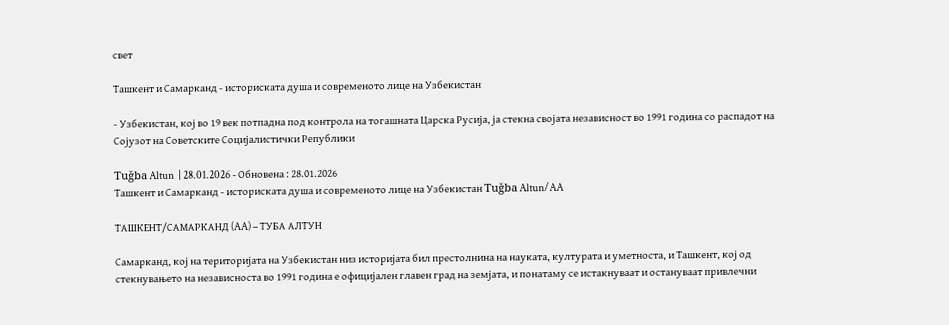свет

Ташкент и Самарканд - историската душа и современото лице на Узбекистан

- Узбекистан, кој во 19 век потпадна под контрола на тогашната Царска Русија, ја стекна својата независност во 1991 година со распадот на Сојузот на Советските Социјалистички Републики

Tuğba Altun  | 28.01.2026 - Обновена : 28.01.2026
Ташкент и Самарканд - историската душа и современото лице на Узбекистан Tuğba Altun/AA

ТАШКЕНТ/САМАРКАНД (AA) – ТУБА АЛТУН

Самарканд, кој на територијата на Узбекистан низ историјата бил престолнина на науката, културата и уметноста, и Ташкент, кој од стекнувањето на независноста во 1991 година е официјален главен град на земјата, и понатаму се истакнуваат и остануваат привлечни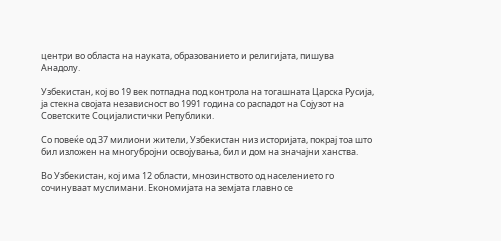центри во областа на науката, образованието и религијата, пишува Анадолу.

Узбекистан, кој во 19 век потпадна под контрола на тогашната Царска Русија, ја стекна својата независност во 1991 година со распадот на Сојузот на Советските Социјалистички Републики.

Со повеќе од 37 милиони жители, Узбекистан низ историјата, покрај тоа што бил изложен на многубројни освојувања, бил и дом на значајни ханства.

Во Узбекистан, кој има 12 области, мнозинството од населението го сочинуваат муслимани. Економијата на земјата главно се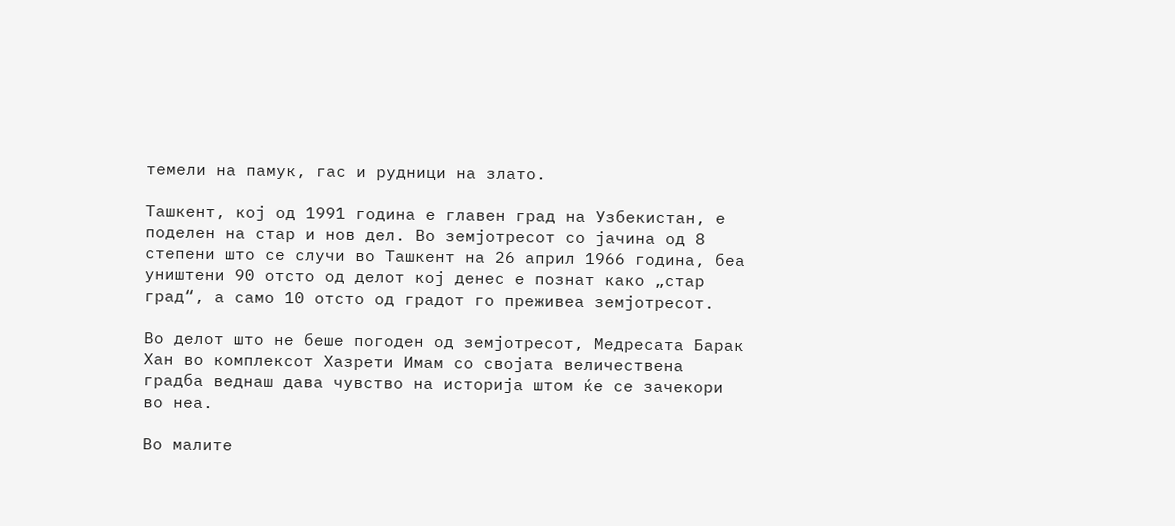темели на памук, гас и рудници на злато.

Ташкент, кој од 1991 година е главен град на Узбекистан, е поделен на стар и нов дел. Во земјотресот со јачина од 8 степени што се случи во Ташкент на 26 април 1966 година, беа уништени 90 отсто од делот кој денес е познат како „стар град“, а само 10 отсто од градот го преживеа земјотресот.

Во делот што не беше погоден од земјотресот, Медресата Барак Хан во комплексот Хазрети Имам со својата величествена градба веднаш дава чувство на историја штом ќе се зачекори во неа.

Во малите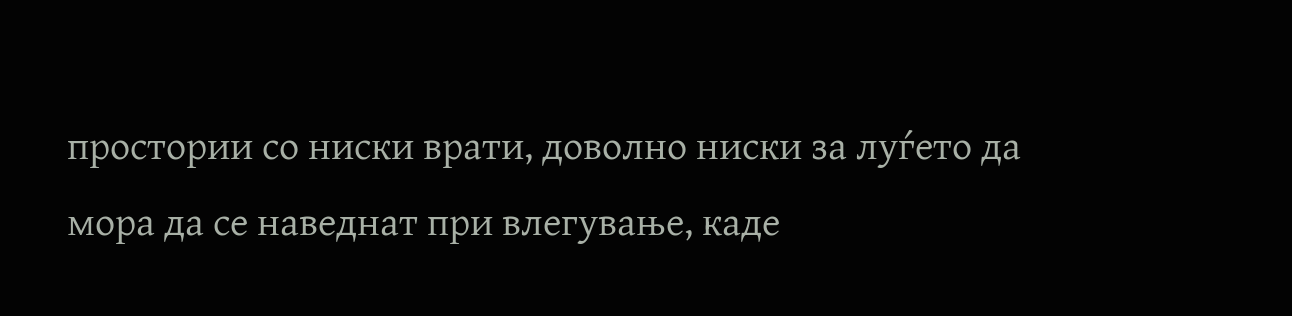простории со ниски врати, доволно ниски за луѓето да мора да се наведнат при влегување, каде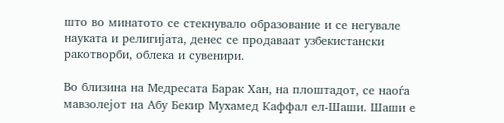што во минатото се стекнувало образование и се негувале науката и религијата, денес се продаваат узбекистански ракотворби, облека и сувенири.

Во близина на Медресата Барак Хан, на плоштадот, се наоѓа мавзолејот на Абу Бекир Мухамед Каффал ел-Шаши. Шаши е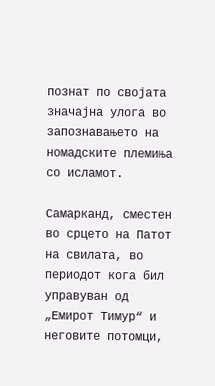познат по својата значајна улога во запознавањето на номадските племиња со исламот.

Самарканд, сместен во срцето на Патот на свилата, во периодот кога бил управуван од „Емирот Тимур“ и неговите потомци,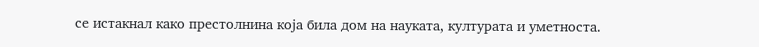се истакнал како престолнина која била дом на науката, културата и уметноста.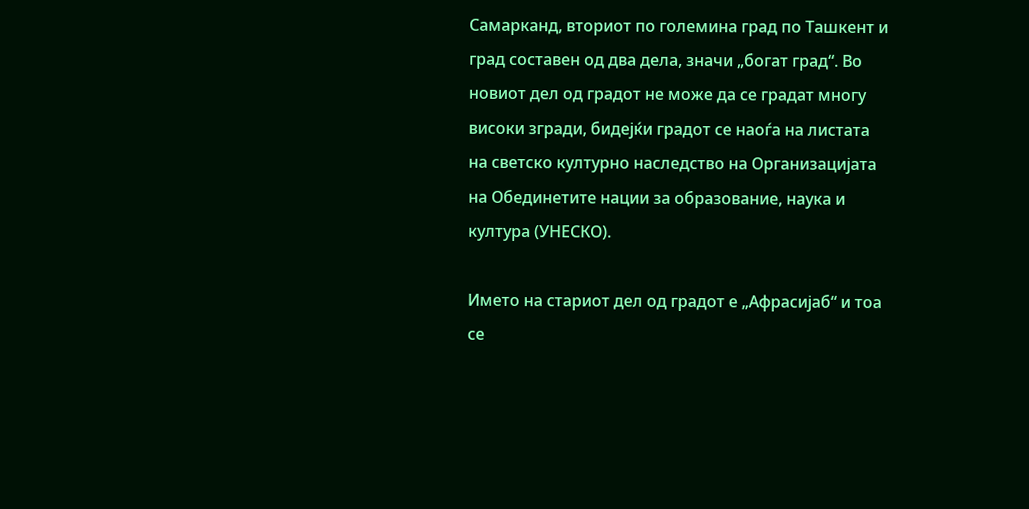Самарканд, вториот по големина град по Ташкент и град составен од два дела, значи „богат град“. Во новиот дел од градот не може да се градат многу високи згради, бидејќи градот се наоѓа на листата на светско културно наследство на Организацијата на Обединетите нации за образование, наука и култура (УНЕСКО).

Името на стариот дел од градот е „Афрасијаб“ и тоа се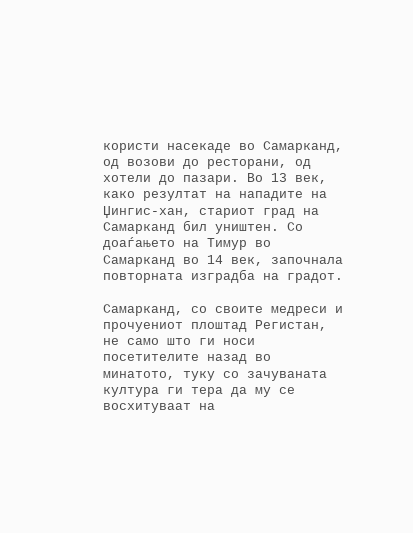користи насекаде во Самарканд, од возови до ресторани, од хотели до пазари. Во 13 век, како резултат на нападите на Џингис-хан, стариот град на Самарканд бил уништен. Со доаѓањето на Тимур во Самарканд во 14 век, започнала повторната изградба на градот.

Самарканд, со своите медреси и прочуениот плоштад Регистан, не само што ги носи посетителите назад во минатото, туку со зачуваната култура ги тера да му се восхитуваат на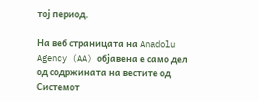тој период.

На веб страницата на Anadolu Agency (AA) објавена е само дел од содржината на вестите од Системот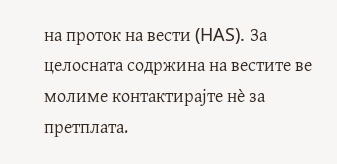на проток на вести (HAS). За целосната содржина на вестите ве молиме контактирајте нè за претплата.